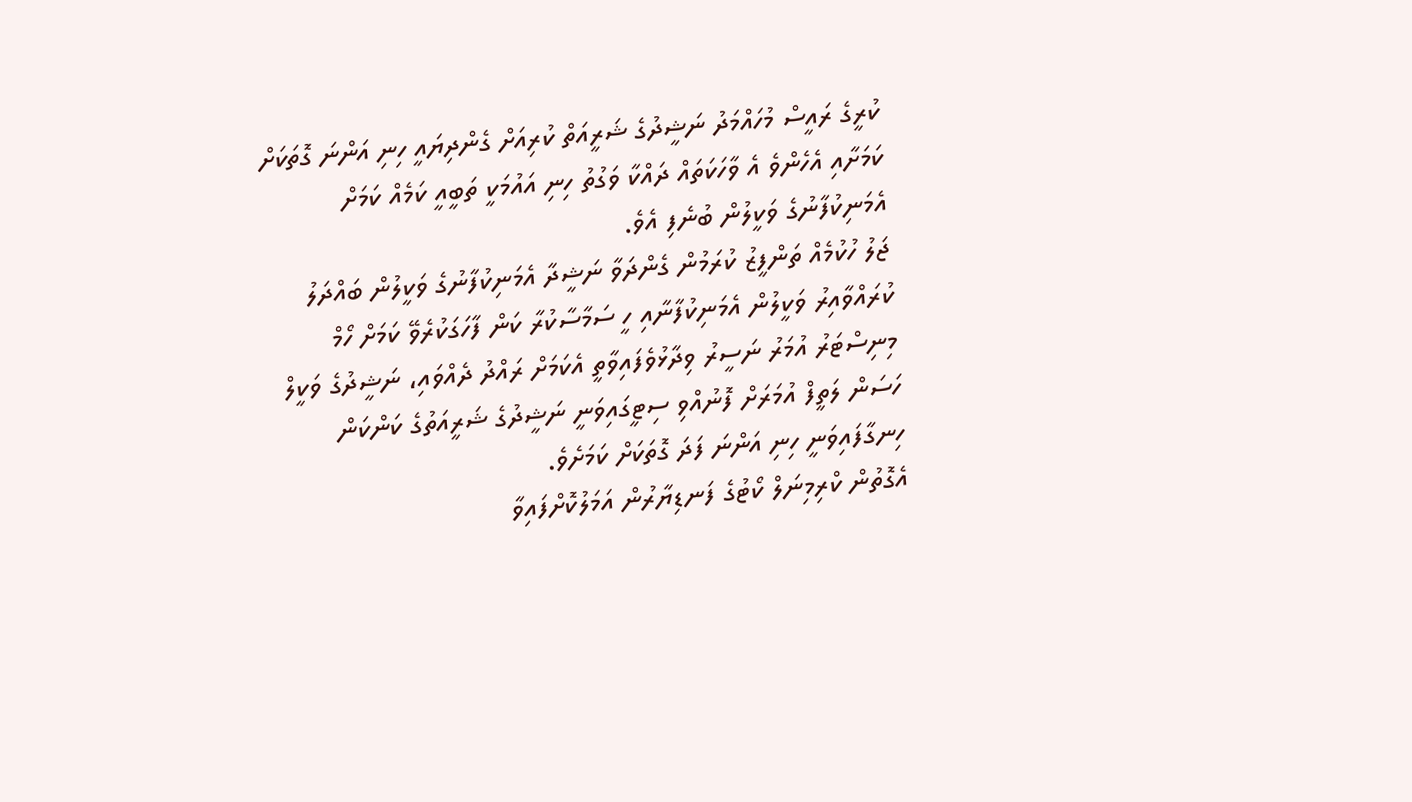ކުރީގެ ރައީސް މުހައްމަދު ނަޝީދުގެ ޝަރީއަތް ކުރިއަށް ގެންދިޔައީ ހިނި އަންނަ ގޮތަކަށް ކަމަށާއި އެހެންވެ އެ ވާހަކަތައް ދައްކާ ވަގުތު ހިނި އައުމަކީ ތަބީއީ ކަމެއް ކަމަށް އެމަނިކުފާނުގެ ވަކީލުން ބުނެފި އެވެ.
ޖަލު ހުކުމެއް ތަންފީޒު ކުރަމުން ގެންދަވާ ނަޝީދާ އެމަނިކުފާނުގެ ވަކީލުން ބައްދަލު ކުރައްވާއިރު ވަކީލުން އެމަނިކުފާނާއި ހީ ސަމާސާކުރާ ކަން ފާހަގަކުރެވޭ ކަމަށް ހޯމް މިނިސްޓަރު އުމަރު ނަސީރު ވިދާޅުވެފައިވާތީ އެކަމަށް ރައްދު ދެއްވައި، ނަޝީދުގެ ވަކީލް ހަސަން ލަތީފް އުމަރަށް ފޮނުއްވި ސިޓީގައިވަނީ ނަޝީދުގެ ޝަރީއަތުގެ ކަންކަން ހިނގާފައިވަނީ ހިނި އަންނަ ފަދަ ގޮތަކަށް ކަމަށެވެ.
އެގޮތުން ކްރިމިނަލް ކޯޓުގެ ފަނޑިޔާރުން އަމަލުކޮށްފައިވާ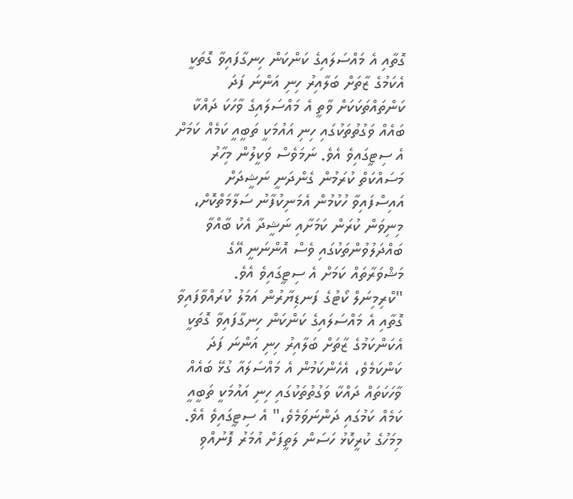ގޮތާއި އެ މައްސަލައިގެ ކަންކަން ހިނގާފައިވާ ގޮތަކީ އެކަމުގެ ޒާތަށް ބަލާއިރު ހިނި އަންނަ ފަދަ ކަންތައްތަކަކަށް ވާތީ އެ މައްސަލައިގެ ވާހަކަ ދައްކާ ބައެއް ވަގުތުތަކުގައި ހިނި އައުމަކީ ތަބީއީ ކަމެއް ކަމަށް އެ ސިޓީގައިވެ އެވެ. ނަމަވެސް ވަކީލުން މިހާރު މަސައްކަތް ކުރަމުން ގެންދަނީ ނަޝީދަށް އައިސްފައިވާ ހުކުމުން އެމަނިކުފާނު ސަލާމަތްކޮށް، މިނިވަން ކުރަން ކަމަށާއި ނަޝީދާ އެކު ބާއްވާ ބައްދަލުވުންތަކުގައި ވެސް އޮންނަނީ އޭގެ މަޝްވަރާތައް ކަމަށް އެ ސިޓީގައިވެ އެވެ.
"ކްރިމިނަލް ކޯޓުގެ ފަނޑިޔާރުން އަމަލު ކުރައްވާފައިވާ ގޮތާއި އެ މައްސަލައިގެ ކަންކަން ހިނގާފައިވާ ގޮތަކީ އެކަންކަމުގެ ޒާތަށް ބަލާއިރު ހިނި އަންނަ ފަދަ ކަންކަމެވެ، އެހެންކަމުން އެ މައްސަލައާ ގުޅޭ ބައެއް ވާހަކަތައް ދައްކާ ވަގުތުތަކުގައި ހިނި އައުމަކީ ތަބީއީ ކަމެއް ކަމުގައި ދަންނަވަމެވެ،" އެ ސިޓީގައިވެ އެވެ.
މިމަހުގެ ކުރީކޮޅު ހަސަން ލަތީފަށް އުމަރު ފޮނުއްވި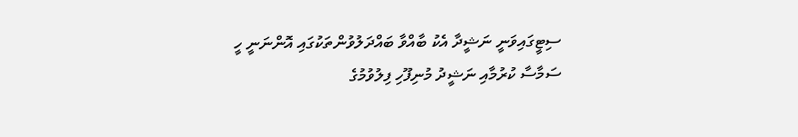ސިޓީގައިވަނީ ނަޝީދާ އެކު ބާއްވާ ބައްދަލުވުންތަކުގައި އޮންނަނީ ހީ ސަމާސާ ކުރުމާއި ނަޝީދު މުނިފޫހި ފިލުވުމުގެ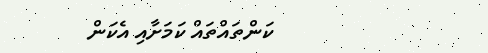ކަންތައްތައް ކަމަށާއި އެކަން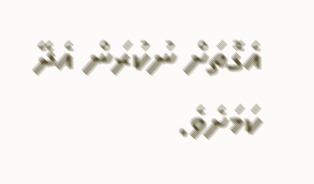އެގޮތަށް ނުކުރަން އެދޭ ކަމަށެވެ.